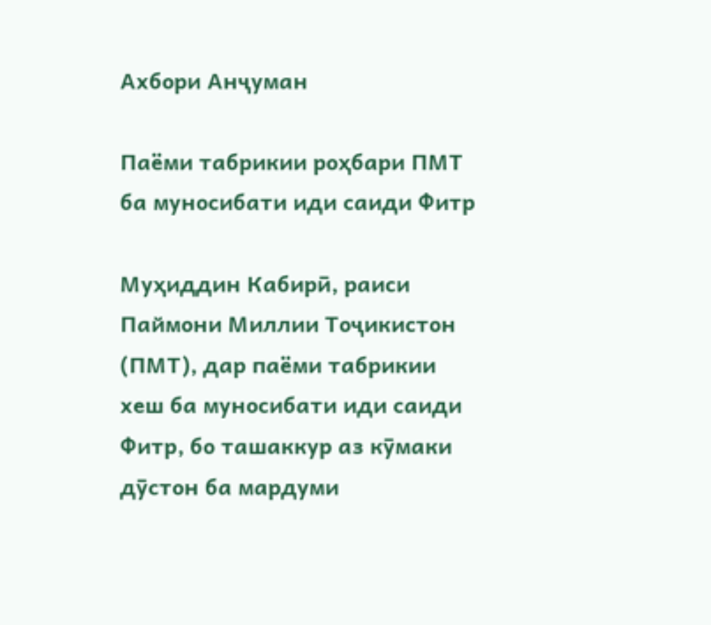Ахбори Анҷуман

Паёми табрикии роҳбари ПМТ ба муносибати иди саиди Фитр

Муҳиддин Кабирӣ, раиси Паймони Миллии Тоҷикистон (ПМТ), дар паёми табрикии хеш ба муносибати иди саиди Фитр, бо ташаккур аз кӯмаки дӯстон ба мардуми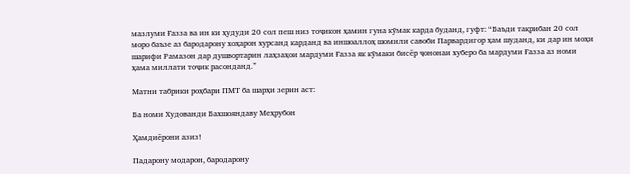мазлуми Ғазза ва ин ки ҳудуди 20 сол пеш низ тоҷикон ҳамин гуна кӯмак карда буданд, гуфт: “Баъди тақрибан 20 сол моро баъзе аз бародарону хоҳарон хурсанд карданд ва иншоаллоҳ шомили савоби Парвардигор ҳам шуданд, ки дар ин моҳи шарифи Рамазон дар душвортарин лаҳзаҳои мардуми Ғазза як кӯмаки бисёр ҷононаи хуберо ба мардуми Ғазза аз номи ҳама миллати тоҷик расонданд.”

Матни табрики роҳбари ПМТ ба шарҳи зерин аст:

Ба номи Худованди Бахшояндаву Меҳрубон

Ҳамдиёрони азиз!

Падарону модарон, бародарону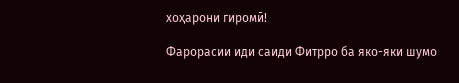хоҳарони гиромӣ!

Фарорасии иди саиди Фитрро ба яко-яки шумо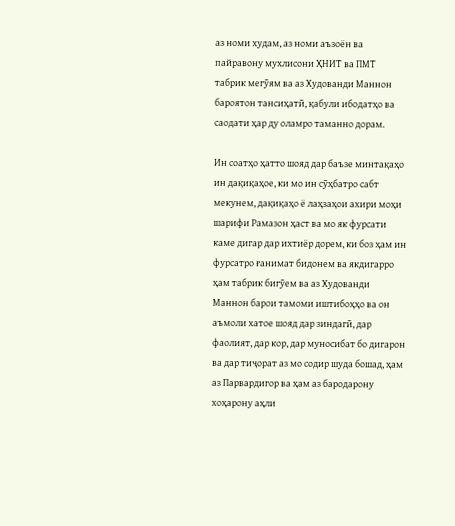аз номи худам, аз номи аъзоён ва пайравону мухлисони ҲНИТ ва ПМТ табрик мегӯям ва аз Худованди Маннон бароятон тансиҳатӣ, қабули ибодатҳо ва саодати ҳар ду оламро таманно дорам.

Ин соатҳо ҳатто шояд дар баъзе минтақаҳо ин дақиқаҳое, ки мо ин сӯҳбатро сабт мекунем, дақиқаҳо ё лаҳзаҳои ахири моҳи шарифи Рамазон ҳаст ва мо як фурсати каме дигар дар ихтиёр дорем, ки боз ҳам ин фурсатро ғанимат бидонем ва якдигарро ҳам табрик бигӯем ва аз Худованди Маннон барои тамоми иштибоҳҳо ва он аъмоли хатое шояд дар зиндагӣ, дар фаолият, дар кор, дар муносибат бо дигарон ва дар тиҷорат аз мо содир шуда бошад, ҳам аз Парвардигор ва ҳам аз бародарону хоҳарону аҳли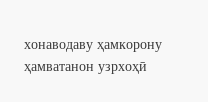хонаводаву ҳамкорону ҳамватанон узрхоҳӣ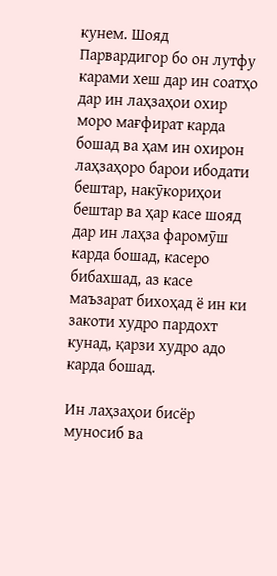кунем. Шояд Парвардигор бо он лутфу карами хеш дар ин соатҳо дар ин лаҳзаҳои охир моро мағфират карда бошад ва ҳам ин охирон лаҳзаҳоро барои ибодати бештар, накӯкориҳои бештар ва ҳар касе шояд дар ин лаҳза фаромӯш карда бошад, касеро бибахшад, аз касе маъзарат бихоҳад ё ин ки закоти худро пардохт кунад, қарзи худро адо карда бошад.

Ин лаҳзаҳои бисёр муносиб ва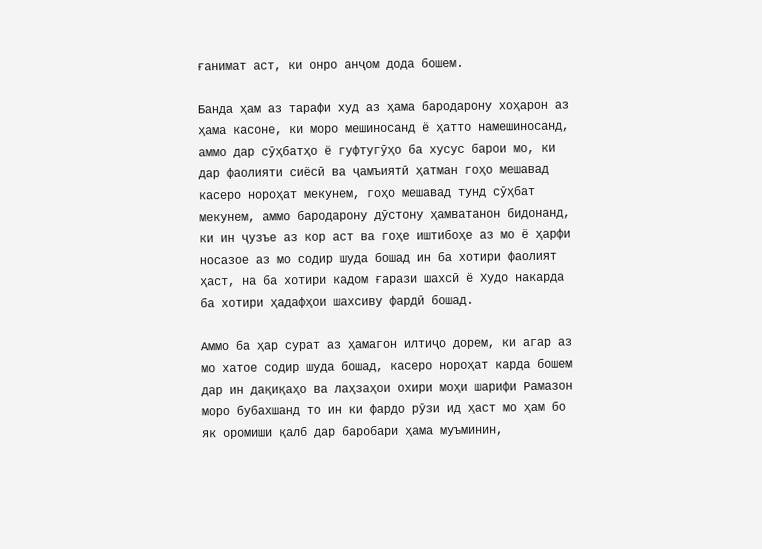ғанимат аст, ки онро анҷом дода бошем.

Банда ҳам аз тарафи худ аз ҳама бародарону хоҳарон аз ҳама касоне, ки моро мешиносанд ё ҳатто намешиносанд, аммо дар сӯҳбатҳо ё гуфтугӯҳо ба хусус барои мо, ки дар фаолияти сиёсӣ ва ҷамъиятӣ ҳатман гоҳо мешавад касеро нороҳат мекунем, гоҳо мешавад тунд сӯҳбат мекунем, аммо бародарону дӯстону ҳамватанон бидонанд, ки ин ҷузъе аз кор аст ва гоҳе иштибоҳе аз мо ё ҳарфи носазое аз мо содир шуда бошад ин ба хотири фаолият ҳаст, на ба хотири кадом ғарази шахсӣ ё Худо накарда ба хотири ҳадафҳои шахсиву фардӣ бошад.

Аммо ба ҳар сурат аз ҳамагон илтиҷо дорем, ки агар аз мо хатое содир шуда бошад, касеро нороҳат карда бошем дар ин дақиқаҳо ва лаҳзаҳои охири моҳи шарифи Рамазон моро бубахшанд то ин ки фардо рӯзи ид ҳаст мо ҳам бо як оромиши қалб дар баробари ҳама муъминин,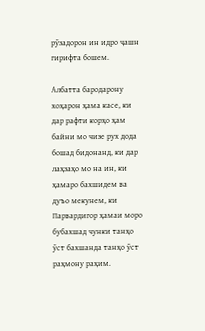рӯзадорон ин идро ҷашн гирифта бошем.

Албатта бародарону хоҳарон ҳама касе, ки дар рафти корҳо ҳам байни мо чизе рух дода бошад бидонанд, ки дар лаҳзаҳо мо на ин, ки ҳамаро бахшидем ва дуъо мекунем, ки Парвардигор ҳамаи моро бубахшад чунки танҳо ӯст бахшанда танҳо ӯст раҳмону раҳим.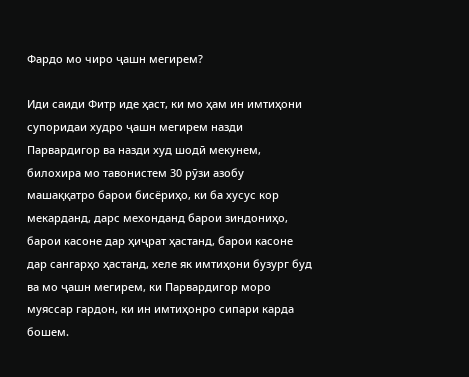Фардо мо чиро ҷашн мегирем?

Иди саиди Фитр иде ҳаст, ки мо ҳам ин имтиҳони супоридаи худро ҷашн мегирем назди Парвардигор ва назди худ шодӣ мекунем, билохира мо тавонистем 30 рӯзи азобу машаққатро барои бисёриҳо, ки ба хусус кор мекарданд, дарс мехонданд барои зиндониҳо, барои касоне дар ҳиҷрат ҳастанд, барои касоне дар сангарҳо ҳастанд, хеле як имтиҳони бузург буд ва мо ҷашн мегирем, ки Парвардигор моро муяссар гардон, ки ин имтиҳонро сипари карда бошем.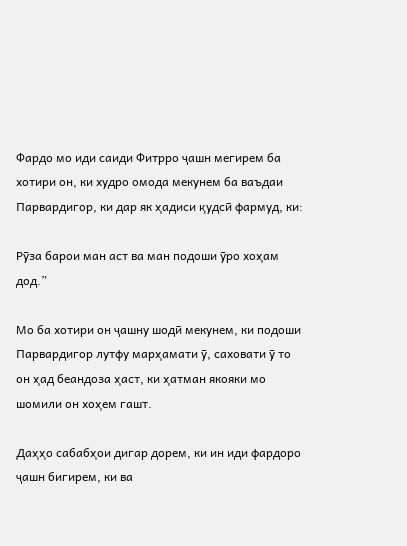Фардо мо иди саиди Фитрро ҷашн мегирем ба хотири он, ки худро омода мекунем ба ваъдаи Парвардигор, ки дар як ҳадиси қудсӣ фармуд, ки:

Рӯза барои ман аст ва ман подоши ӯро хоҳам дод.”

Мо ба хотири он ҷашну шодӣ мекунем, ки подоши Парвардигор лутфу марҳамати ӯ, саховати ӯ то он ҳад беандоза ҳаст, ки ҳатман якояки мо шомили он хоҳем гашт.

Даҳҳо сабабҳои дигар дорем, ки ин иди фардоро ҷашн бигирем, ки ва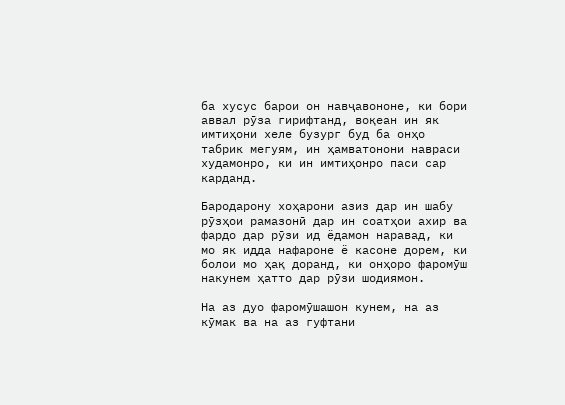ба хусус барои он навҷавононе, ки бори аввал рӯза гирифтанд, воқеан ин як имтиҳони хеле бузург буд ба онҳо табрик мегуям, ин ҳамватонони навраси худамонро, ки ин имтиҳонро паси сар карданд.

Бародарону хоҳарони азиз дар ин шабу рӯзҳои рамазонӣ дар ин соатҳои ахир ва фардо дар рӯзи ид ёдамон наравад, ки мо як идда нафароне ё касоне дорем, ки болои мо ҳақ доранд, ки онҳоро фаромӯш накунем ҳатто дар рӯзи шодиямон.

На аз дуо фаромӯшашон кунем, на аз кӯмак ва на аз гуфтани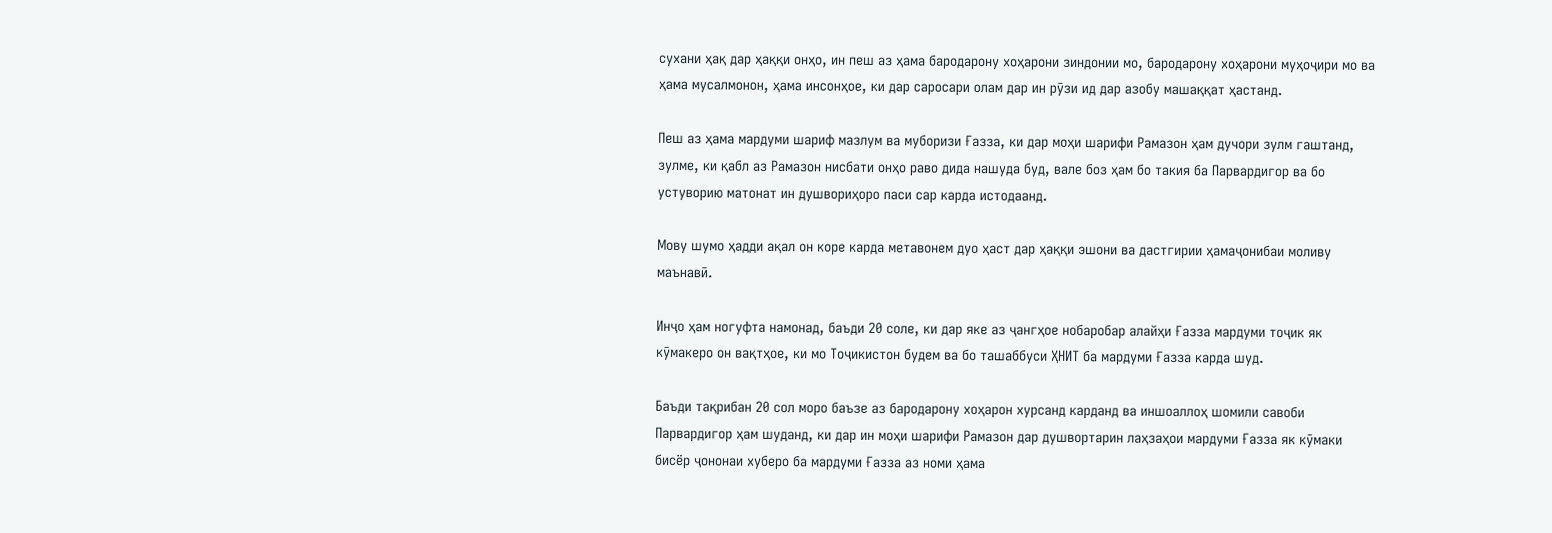сухани ҳақ дар ҳаққи онҳо, ин пеш аз ҳама бародарону хоҳарони зиндонии мо, бародарону хоҳарони муҳоҷири мо ва ҳама мусалмонон, ҳама инсонҳое, ки дар саросари олам дар ин рӯзи ид дар азобу машаққат ҳастанд.

Пеш аз ҳама мардуми шариф мазлум ва муборизи Ғазза, ки дар моҳи шарифи Рамазон ҳам дучори зулм гаштанд, зулме, ки қабл аз Рамазон нисбати онҳо раво дида нашуда буд, вале боз ҳам бо такия ба Парвардигор ва бо устуворию матонат ин душвориҳоро паси сар карда истодаанд.

Мову шумо ҳадди ақал он коре карда метавонем дуо ҳаст дар ҳаққи эшони ва дастгирии ҳамаҷонибаи моливу маънавӣ.

Инҷо ҳам ногуфта намонад, баъди 20 соле, ки дар яке аз ҷангҳое нобаробар алайҳи Ғазза мардуми тоҷик як кӯмакеро он вақтҳое, ки мо Тоҷикистон будем ва бо ташаббуси ҲНИТ ба мардуми Ғазза карда шуд.

Баъди тақрибан 20 сол моро баъзе аз бародарону хоҳарон хурсанд карданд ва иншоаллоҳ шомили савоби Парвардигор ҳам шуданд, ки дар ин моҳи шарифи Рамазон дар душвортарин лаҳзаҳои мардуми Ғазза як кӯмаки бисёр ҷононаи хуберо ба мардуми Ғазза аз номи ҳама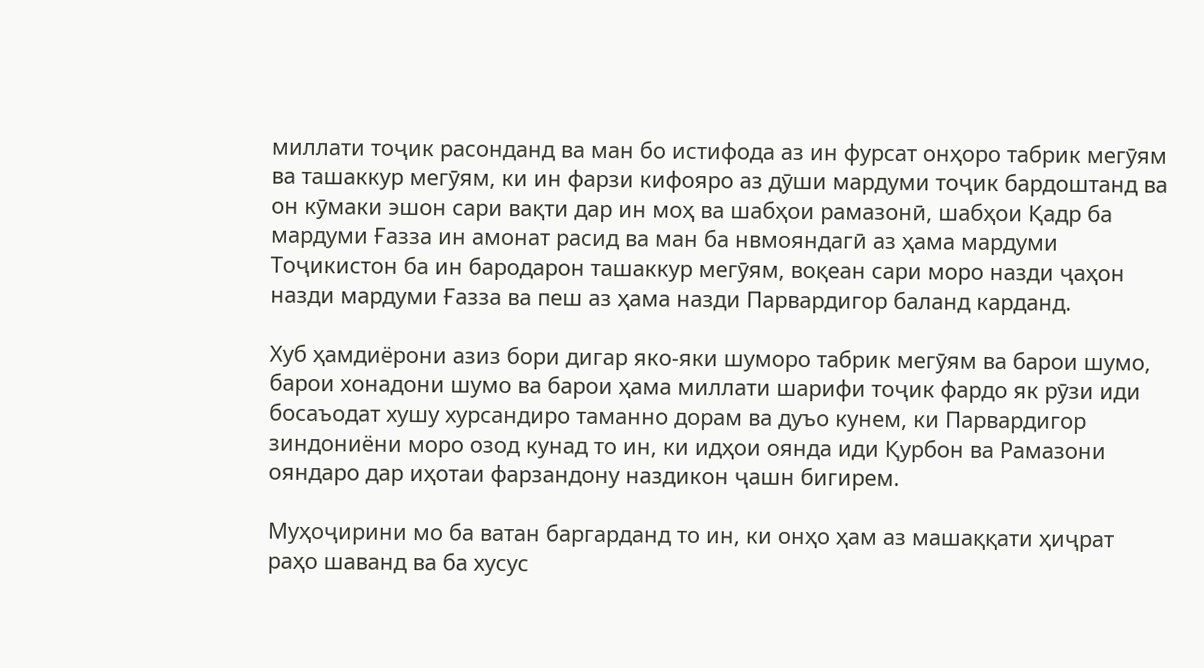миллати тоҷик расонданд ва ман бо истифода аз ин фурсат онҳоро табрик мегӯям ва ташаккур мегӯям, ки ин фарзи кифояро аз дӯши мардуми тоҷик бардоштанд ва он кӯмаки эшон сари вақти дар ин моҳ ва шабҳои рамазонӣ, шабҳои Қадр ба мардуми Ғазза ин амонат расид ва ман ба нвмояндагӣ аз ҳама мардуми Тоҷикистон ба ин бародарон ташаккур мегӯям, воқеан сари моро назди ҷаҳон назди мардуми Ғазза ва пеш аз ҳама назди Парвардигор баланд карданд.

Хуб ҳамдиёрони азиз бори дигар яко-яки шуморо табрик мегӯям ва барои шумо, барои хонадони шумо ва барои ҳама миллати шарифи тоҷик фардо як рӯзи иди босаъодат хушу хурсандиро таманно дорам ва дуъо кунем, ки Парвардигор зиндониёни моро озод кунад то ин, ки идҳои оянда иди Қурбон ва Рамазони ояндаро дар иҳотаи фарзандону наздикон ҷашн бигирем.

Муҳоҷирини мо ба ватан баргарданд то ин, ки онҳо ҳам аз машаққати ҳиҷрат раҳо шаванд ва ба хусус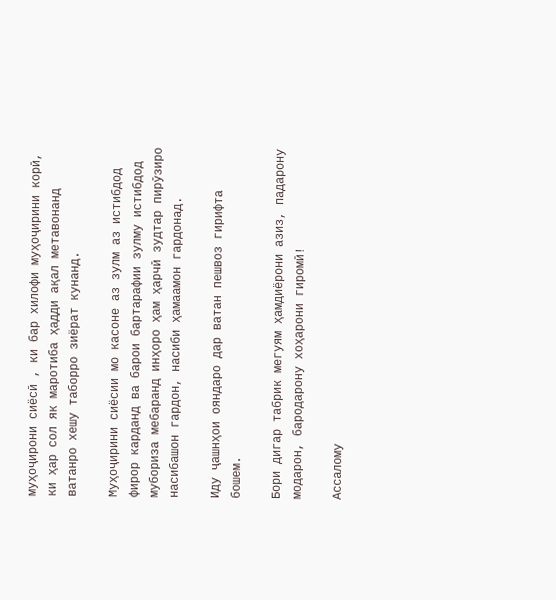муҳоҷирони сиёсӣ , ки бар хилофи муҳоҷирини корӣ, ки ҳар сол як маротиба ҳадди ақал метавонанд ватанро хешу таборро зиёрат кунанд.

Муҳоҷирини сиёсии мо касоне аз зулм аз истибдод фирор карданд ва барои бартарафии зулму истибдод мубориза мебаранд инҳоро ҳам ҳарчӣ зудтар пирӯзиро насибашон гардон, насиби ҳамаамон гардонад.

Иду ҷашнҳои ояндаро дар ватан пешвоз гирифта бошем.

Бори дигар табрик мегуям ҳамдиёрони азиз, падарону модарон, бародарону хоҳарони гиромӣ!

Ассалому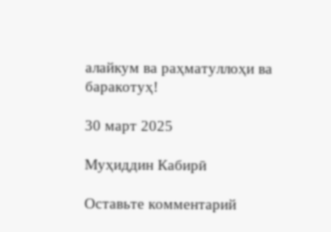алайкум ва раҳматуллоҳи ва баракотуҳ!

30 март 2025

Муҳиддин Кабирӣ

Оставьте комментарий